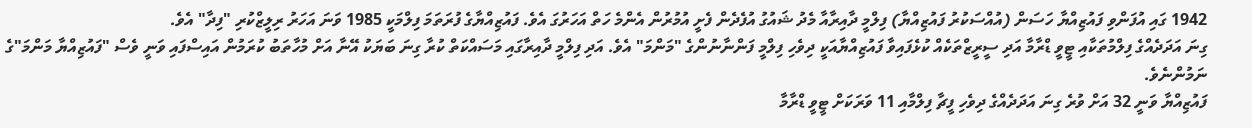1942 ގައި އުފަންވި ފައުޒިއްޔާ ހަސަން (އުއްސަކުރު ފައުޒިއްޔާ) ފިލްމީ ދާއިރާއާ މެދު ޝައުގު އުފެދެން ފެށީ އުމުރުން އެންމެ ހަތް އަހަރުގަ އެވެ. ފައުޒިއްޔާގެ ފުރަތަމަ ފިލްމަކީ 1985 ވަނަ އަހަރު ރިލީޒްކުރި "ފިދާ" އެވެ.
ގިނަ އަދަދެއްގެ ފިލްމުތަކާއި ޓީވީ ޑްރާމާ އަދި ސީރީޒްތަކެއް ކުޅެފައިވާ ފައުޒިއްޔާއަކީ ދިވެހި ފިލްމީ ފަންނާނުންގެ "މަންމަ" އެވެ. އަދި ފިލްމީ ދާއިރާގައި މަސައްކަތް ކުރާ ގިނަ ބަޔަކު އޭނާ އަށް މުހާތަބު ކުރަމުން އައިސްފައި ވަނީ ވެސް "ފައުޒިއްޔާ މަންމަ"ގެ ނަމުންނެވެ.
ފައުޒިއްޔާ ވަނީ 32 އަށް ވުރެ ގިނަ އަދަދެއްގެ ދިވެހި ފީޗާ ފިލްމާއި 11 ވަރަކަށް ޓީވީ ޑްރާމާ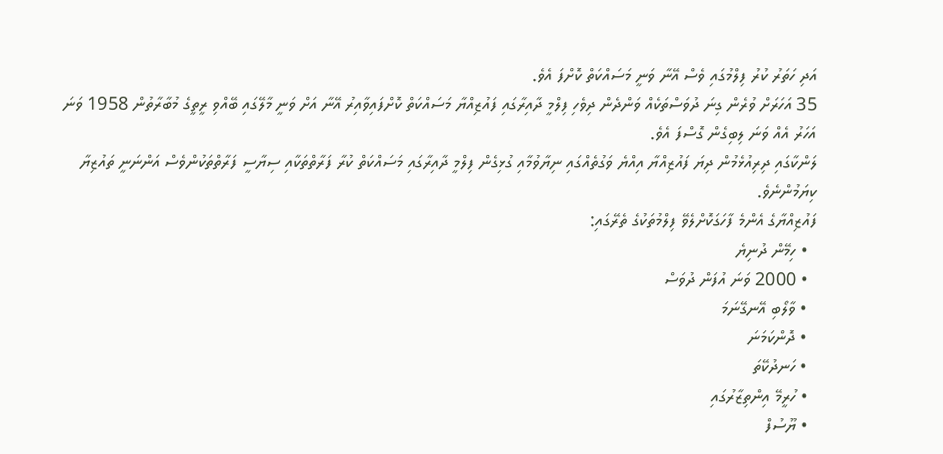އަދި ހަތަރު ކުރު ފިލްމުގައި ވެސް އޭނާ ވަނީ މަސައްކަތް ކޮށްފަ އެވެ.
35 އަހަރަށް ވުރެން ގިނަ ދުވަސްތަކެއް ވަންދެން ދިވެހި ފިލްމީ ދާއިރާގައި ފައުޒިއްޔާ މަސައްކަތް ކޮށްފައިވާއިރު އޭނާ އަށް ވަނީ މާލޭގައި ބޭއްވި ރީތީގެ މުބާރާތުން 1958 ވަނަ އަހަރު އެއް ވަނަ ލިބިގެން ގޮސްފަ އެވެ.
ލަންކާގައި ދިރިއުޅެމުން ދިޔަ ފައުޒިއްޔާ އިއްޔެ ވަގުތެއްގައި ނިޔާވުމާއި ގުޅިގެން ފިލްމީ ދާއިރާގައި މަސައްކަތް ކުރާ ފަރާތްތަކާއި ސިޔާސީ ފަރާތްތަކުންވެސް އަންނަނީ ތައުޒިޔާ ކިޔަމުންނެވެ.
ފައުޒިއްޔާގެ އެންމެ ފާހަގަކޮށްލެވޭ ފިލްމުތަކުގެ ތެރޭގައި:
  • ހިމޭން ދުނިޔެ
  • 2000 ވަނަ އުފަން ދުވަސް
  • ވާލޯބި އޭނގޭނަމަ
  • ދޮންކަމަނަ
  • ހަނދުކޭތަ
  • ހުރީމޭ އިންތިޒާރުގައި
  • ޔޫސުފް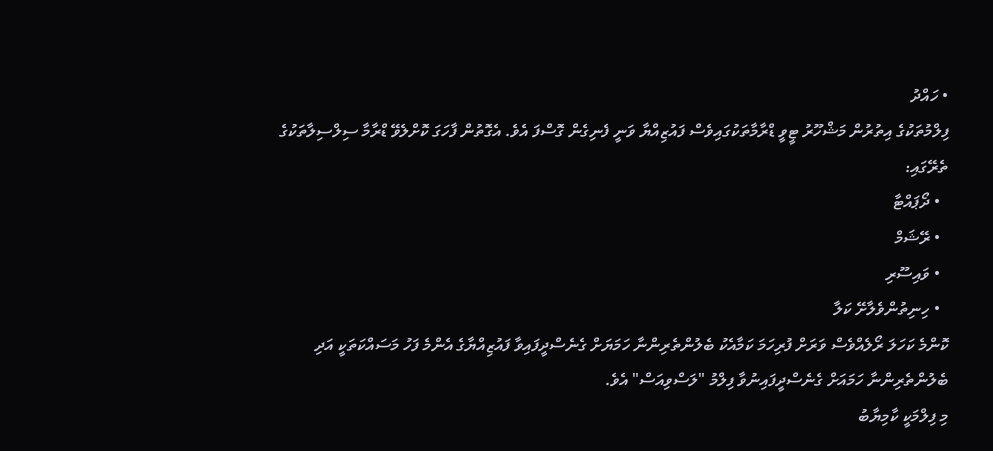• ހައްދު
ފިލްމުތަކުގެ އިތުރުން މަޝްހޫރު ޓީވީ ޑްރާމާތަކުގައިވެސް ފައުޒިއްޔާ ވަނީ ފެނިގެން ގޮސްފަ އެވެ. އެގޮތުން ފާހަގަ ކޮށްލެވޭ ޑްރާމާ ސިލްސިލާތަކުގެ ތެރޭގައި:
  • ދޯޕައްޓާ
  • ރޭޝަމް
  • ވައިސޫރި
  • ހިނިތުންވެލާށޭ ކަލާ
ކޮންމެ ކަހަލަ ރޯލެއްވެސް ވަރަށް ފުރިހަމަ ކަމާއެކު ބެލުންތެރިންނާ ހަމަޔަށް ގެނެސްދީފައިވާ ފައުޒިއްޔާގެ އެންމެ ފަހު މަސައްކަތަކީ އަދި ބެލުންތެރިންނާ ހަމައަށް ގެނެސްދީފައިނުވާ ފިލްމު "ލަސްވިއަސް" އެވެ.
މި ފިލްމަކީ ކާމިޔާބު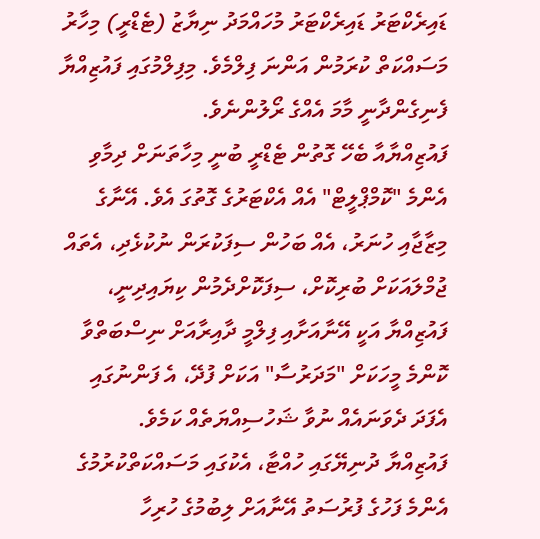ޑައިރެކްޓަރު ޑައިރެކްޓަރު މުހައްމަދު ނިޔާޒު (ޓެޑްރީ) މިހާރު މަސައްކަތް ކުރަމުން އަންނަ ފިލްމެވެ. މިފިލްމުގައި ފައުޒިއްޔާ ފެނިގެންދާނީ މާމަ އެއްގެ ރޯލުންނެވެ.
ފައުޒިއްޔާއާ ބެހޭ ގޮތުން ޓެޑްރީ ބުނީ މިހާތަނަށް ދިމާވި އެންމެ "ކޮމްޕްލީޓް" އެއް އެކްޓަރުގެ ގޮތުގަ އެވެ. އޭނާގެ މިޒާޖާއި ހުނަރު، އެއް ބަހުން ސިފަކުރަން ނުކުޅެދި، އެތައް ޖުމްލައަކަށް ބުރިކޮށް، ސިފަކޮށްދެމުން ކިޔައިދިނީ، ފައުޒިއްޔާ އަކީ އޭނާއަށާއި ފިލްމީ ދާއިރާއަށް ނިސްބަތްވާ ކޮންމެ މީހަކަށް "މަދަރުސާ" އަކަށް ފުދޭ، އެ ފަންނުގައި އެފަދަ ދެވަނައެއް ނުވާ ޝަހުސިއްޔަތެއް ކަމެވެ.
ފައުޒިއްޔާ ދުނިޔޭގައި ހުއްޓާ، އެކުގައި މަސައްކަތްކުރުމުގެ އެންމެ ފަހުގެ ފުރުސަތު އޭނާއަށް ލިބުމުގެ ހުރިހާ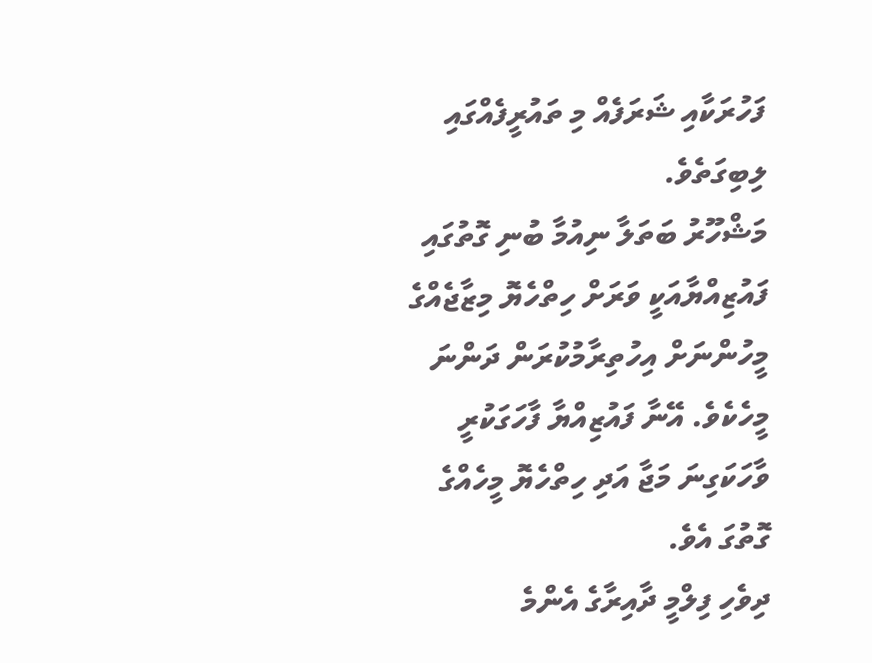ފަހުރަކާއި ޝަރަފެއް މި ތައުރީފެއްގައި ލިބިގަތެވެ.
މަޝްހޫރު ބަތަލާ ނިއުމާ ބުނި ގޮތުގައި ފައުޒިއްޔާއަކީ ވަރަށް ހިތްހެޔޮ މިޒާޖެއްގެ މީހުންނަށް އިހުތިރާމުކުރަން ދަންނަ މީހެކެވެ. އޭނާ ފައުޒިއްޔާ ފާހަގަކުރީ ވާހަކަގިނަ މަޖާ އަދި ހިތްހެޔޮ މީހެއްގެ ގޮތުގަ އެވެ.
ދިވެހި ފިލްމީ ދާއިރާގެ އެންމެ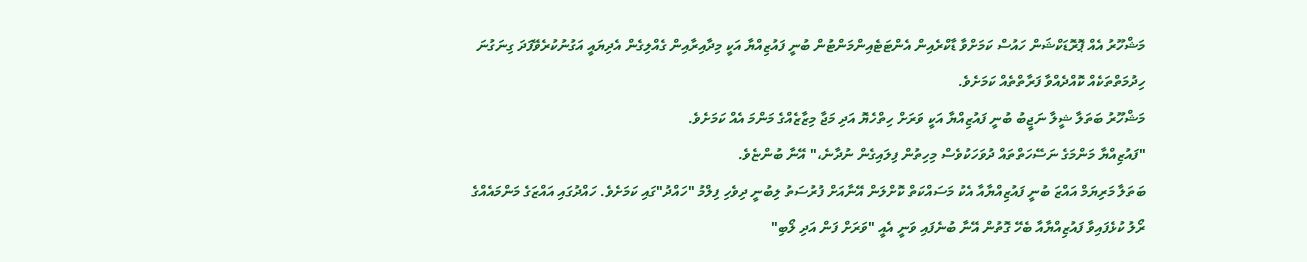މަޝްހޫރު އެއް ޕޮރޮޑަކްޝަން ހައުސް ކަމަށްވާ ޑާކްރެއިން އެންޓަޓެއިންމަންޓުން ބުނީ ފައުޒިއްޔާ އަކީ މިދާއިރާއިން ގެއްލިގެން އެދިޔައީ އަގުނުކުރެވޭފަދަ ގިނަގުނަ ހިދުމަތްތަކެއް ކޮއްދެއްވާ ފަރާތްތެއް ކަމަށެވެ.
މަޝްހޫރު ބަތަލާ ޝީލާ ނަޖީބު ބުނީ ފައުޒިއްޔާ އަކީ ވަރަށް ހިތްހެޔޮ އަދި މަޖާ މިޒާޒެއްގެ މަންމަ އެއް ކަމަށެވެ.
"ފައުޒިއްޔާ މަންމަގެ ނަސޭހަތްތައް ދުވަހަކުވެސް މިހިތުން ފިލައިގެން ނުދާނެ،" އޭނާ ބުންޏެވެ.
ބަތަލާ މަރިޔަމް އައްޒަ ބުނީ ފައުޒިއްޔާއާ އެކު މަސައްކަތް ކޮށްލަން އޭނާއަށް ފުރުސަތު ލިބުނީ ދިވެހި ފިލްމު "ހައްދު"ގައި ކަމަށެވެ. ހައްދުގައި އައްޒަގެ މަންމައެއްގެ ރޯލު ކުޅެފައިވާ ފައުޒިއްޔާއާ ބެހޭ ގޮތުން އޭނާ ބުނެފައި ވަނީ އެއީ "ވަރަށް ފަން އަދި ލޯބި"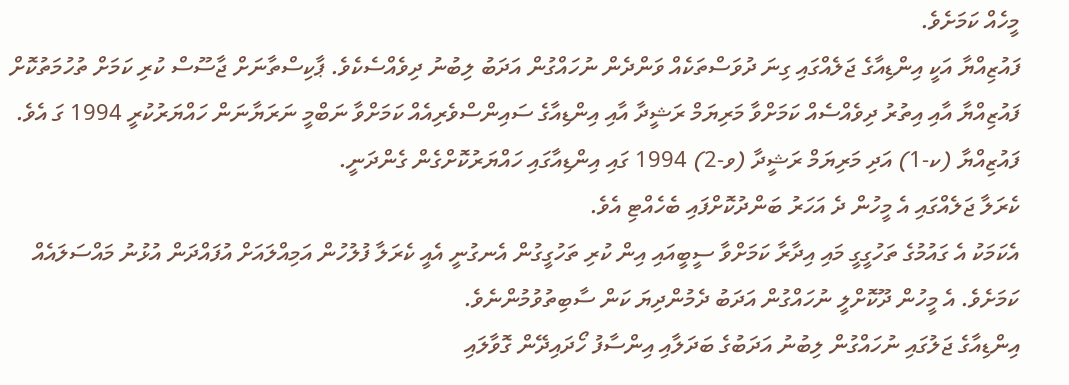މީހެއް ކަމަށެވެ.
ފައުޒިއްޔާ އަކީ އިންޑިއާގެ ޖަލެއްގައި ގިނަ ދުވަސްތަކެއް ވަންދެން ނުހައްގުން އަދަބު ލިބުނު ދިވެއްސެކެވެ. ޕާކިސްތާނަށް ޖާސޫސް ކުރި ކަމަށް ތުހުމަތުކޮށް ފައުޒިއްޔާ އާއި އިތުރު ދިވެއްސެއް ކަމަށްވާ މަރިޔަމް ރަޝީދާ އާއި އިންޑިއާގެ ސައިންސްވެރިއެއް ކަމަށްވާ ނަބްމީ ނަރަޔާނަން ހައްޔަރުކުރީ 1994 ގަ އެވެ.
ފައުޒިއްޔާ (ކ-1) އަދި މަރިޔަމް ރަޝީދާ (ވ-2) 1994 ގައި އިންޑިއާގައި ހައްޔަރުކޮށްގެން ގެންދަނީ.
ކެރަލާ ޖަލެއްގައި އެ މީހުން ދެ އަހަރު ބަންދުކޮށްފައި ބެހެއްޓި އެވެ.
އެކަމަކު އެ ގައުމުގެ ތަހުގީގީ މައި އިދާރާ ކަމަށްވާ ސީބީއައި އިން ކުރި ތަހުގީގުން އެނގުނީ އެއީ ކެރަލާ ފުލުހުން އަމިއްލައަށް އުފައްދަން އުޅުނު މައްސަލައެއް ކަމަށެވެ. އެ މީހުން ދޫކޮށްލީ ނުހައްގުން އަދަބު ދެމުންދިޔަ ކަން ސާބިތުވުމުންނެވެ.
އިންޑިއާގެ ޖަލުގައި ނުހައްގުން ލިބުނު އަދަބުގެ ބަދަލާއި އިންސާފު ހޯދައިދޭން ގޮވާލައި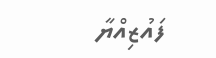ފައުޒިއްޔާ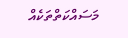މަސައްކަތްތަކެއް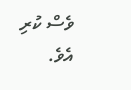ވެސް ކުރި އެވެ.